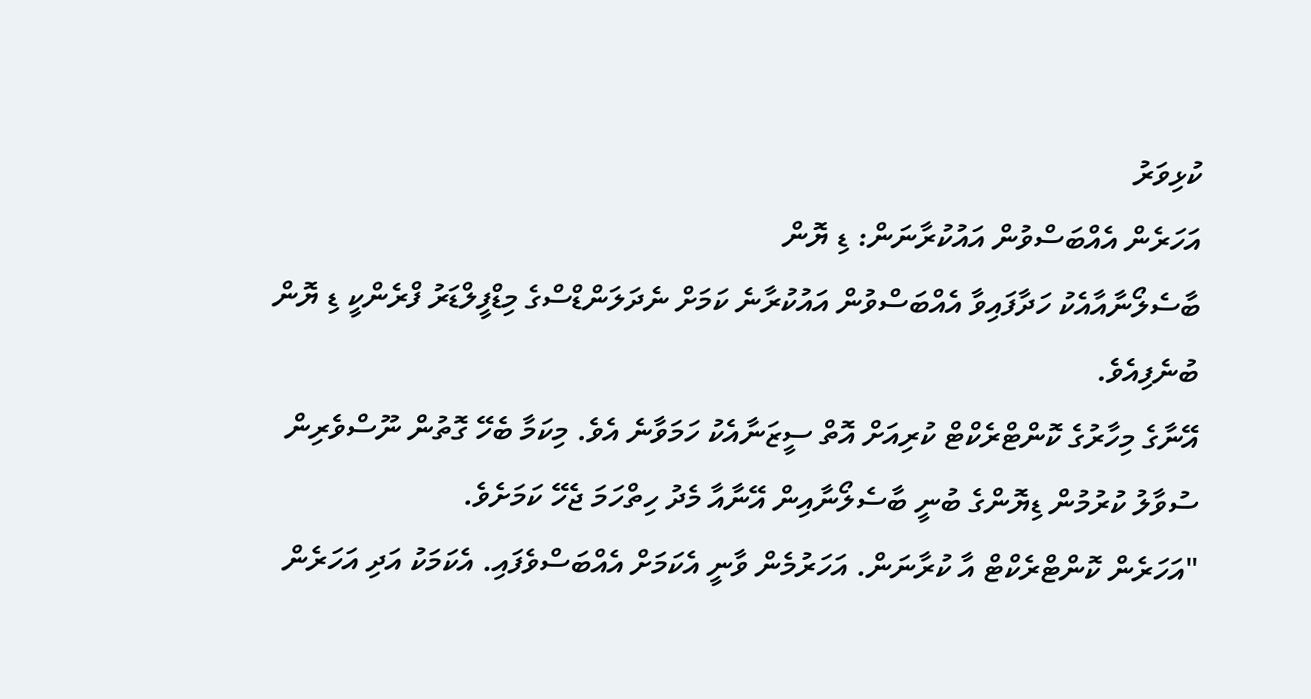ކުޅިވަރު
އަހަރެން އެއްބަސްވުން އައުކުރާނަން: ޑި ޔޮން
ބާސެލޯނާއާއެކު ހަދާފައިވާ އެއްބަސްވުން އައުކުރާނެ ކަމަށް ނެދަލަންޑްސްގެ މިޑްފީލްޑަރު ފްރެންކީ ޑި ޔޮން ބުނެފިއެވެ.
އޭނާގެ މިހާރުގެ ކޮންޓްރެކްޓް ކުރިއަށް އޮތް ސީޒަނާއެކު ހަމަވާނެ އެވެ. މިކަމާ ބެހޭ ގޮތުން ނޫސްވެރިން ސުވާލު ކުރުމުން ޑިޔޮންގެ ބުނީ ބާސެލޯނާއިން އޭނާއާ މެދު ހިތްހަމަ ޖެހޭ ކަމަށެވެ.
"އަހަރެން ކޮންޓްރެކްޓް އާ ކުރާނަން. އަހަރުމެން ވާނީ އެކަމަށް އެއްބަސްވެފައި. އެކަމަކު އަދި އަހަރެން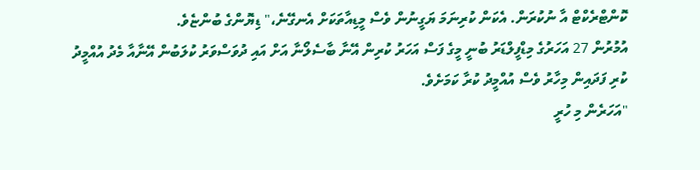ކޮންޓްރެކްޓް އާ ނުކުރަން. އެކަން ކުރިނަމަ ޔަގީނުން ވެސް މީޑިއާތަކަށް އެނގޭނެ،" ޑިޔޮންގެ ބުންޏެވެ.
އުމުރުން 27 އަހަރުގެ މިޑްފީލްޑަރު ބުނީ މީގެ ފަސް އަހަރު ކުރިން އޭނާ ބާސެލޯނާ އަށް އައި ދުވަސްވަރު ކުލަބުން އޭނާއާ މެދު އުއްމީދު ކުރި ފަދައިން މިހާރު ވެސް އުއްމީދު ކުރާ ކަމަށެވެ.
"އަހަރެން މި ހުރީ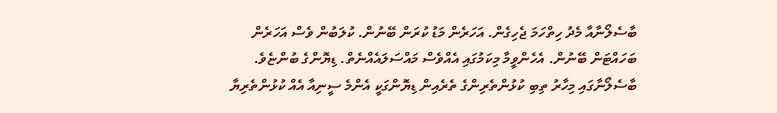ބާސެލޯނާއާ މެދު ހިތްހަމަ ޖެހިގެން. އަހަރެން މަޑު ކުރަން ބޭނުން. ކުލަބުން ވެސް އަހަރެން ބަހައްޓަން ބޭނުން. އެހެންވީމާ މިކަމުގައި އެއްވެސް މައްސަލައެއްނެތް. ޑިޔޮންގެ ބުންޏެވެ.
ބާސެލޯނާގައި މިހާރު ތިބި ކުޅުންތެރިންގެ ތެރެއިން ޑިޔޮންގަކީ އެންމެ ސީނިއާ އެއް ކުޅުންތެރިޔާ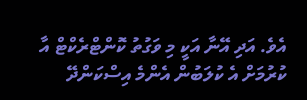އެވެ. އަދި އޭނާ އަކީ މި ވަގުތު ކޮންޓްރެކްޓް އާ ކުރުމަށް އެ ކުލަބުން އެންމެ އިސްކަންދޭ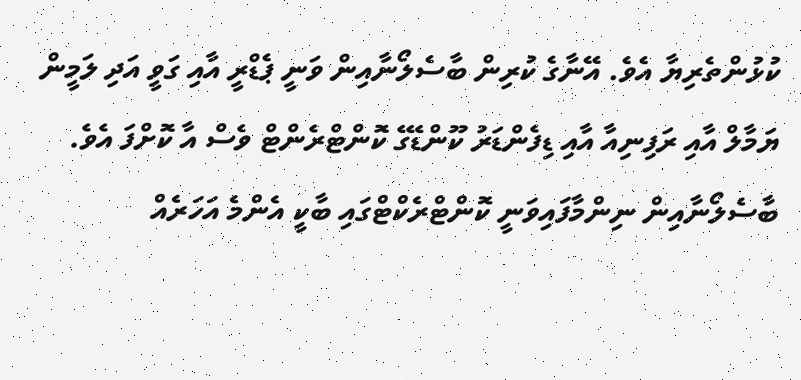ކުޅުންތެރިޔާ އެވެ. އޭނާގެ ކުރިން ބާސެލޯނާއިން ވަނީ ޕެޑްރީ އާއި ގަވީ އަދި ލަމީން ޔަމާލް އާއި ރަފިނިއާ އާއި ޑިފެންޑަރު ކޫންޑޭގެ ކޮންޓްރެންޓް ވެސް އާ ކޮށްފަ އެވެ.
ބާސެލޯނާއިން ނިންމާފައިވަނީ ކޮންޓްރެކްޓްގައި ބާކީ އެންމެ އަހަރެއް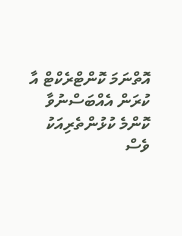އޮތްނަމަ ކޮންޓްރެކްޓް އާ ކުރަން އެއްބަސްނުވާ ކޮންމެ ކުޅުންތެރިއަކު ވެސް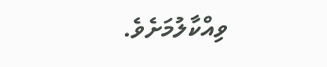ވިއްކާލުމަށެވެ.